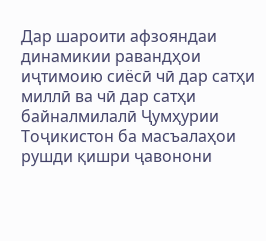Дар шароити афзояндаи динамикии равандҳои иҷтимоию сиёсӣ чӣ дар сатҳи миллӣ ва чӣ дар сатҳи байналмилалӣ Ҷумҳурии Тоҷикистон ба масъалаҳои рушди қишри ҷавонони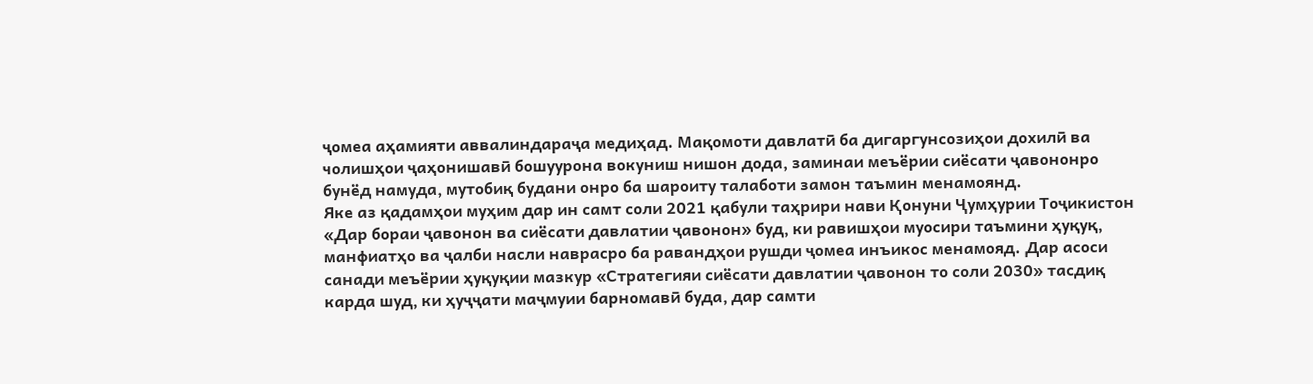ҷомеа аҳамияти аввалиндараҷа медиҳад. Мақомоти давлатӣ ба дигаргунсозиҳои дохилӣ ва чолишҳои ҷаҳонишавӣ бошуурона вокуниш нишон дода, заминаи меъёрии сиёсати ҷавононро бунёд намуда, мутобиқ будани онро ба шароиту талаботи замон таъмин менамоянд.
Яке аз қадамҳои муҳим дар ин самт соли 2021 қабули таҳрири нави Қонуни Ҷумҳурии Тоҷикистон «Дар бораи ҷавонон ва сиёсати давлатии ҷавонон» буд, ки равишҳои муосири таъмини ҳуқуқ, манфиатҳо ва ҷалби насли наврасро ба равандҳои рушди ҷомеа инъикос менамояд. Дар асоси санади меъёрии ҳуқуқии мазкур «Стратегияи сиёсати давлатии ҷавонон то соли 2030» тасдиқ карда шуд, ки ҳуҷҷати маҷмуии барномавӣ буда, дар самти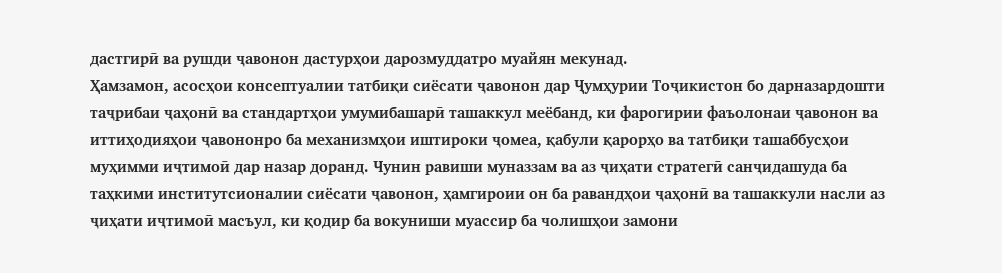дастгирӣ ва рушди ҷавонон дастурҳои дарозмуддатро муайян мекунад.
Ҳамзамон, асосҳои консептуалии татбиқи сиёсати ҷавонон дар Ҷумҳурии Тоҷикистон бо дарназардошти таҷрибаи ҷаҳонӣ ва стандартҳои умумибашарӣ ташаккул меёбанд, ки фарогирии фаъолонаи ҷавонон ва иттиҳодияҳои ҷавононро ба механизмҳои иштироки ҷомеа, қабули қарорҳо ва татбиқи ташаббусҳои муҳимми иҷтимоӣ дар назар доранд. Чунин равиши муназзам ва аз ҷиҳати стратегӣ санҷидашуда ба таҳкими институтсионалии сиёсати ҷавонон, ҳамгироии он ба равандҳои ҷаҳонӣ ва ташаккули насли аз ҷиҳати иҷтимоӣ масъул, ки қодир ба вокуниши муассир ба чолишҳои замони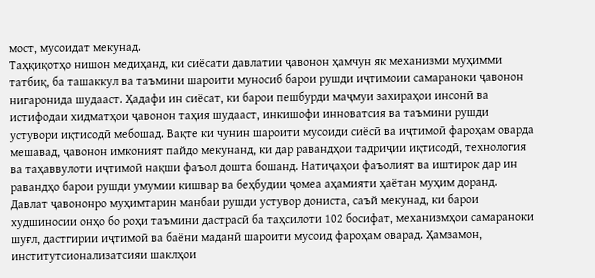мост, мусоидат мекунад.
Таҳқиқотҳо нишон медиҳанд, ки сиёсати давлатии ҷавонон ҳамчун як механизми муҳимми татбиқ, ба ташаккул ва таъмини шароити муносиб барои рушди иҷтимоии самараноки ҷавонон нигаронида шудааст. Ҳадафи ин сиёсат, ки барои пешбурди маҷмуи захираҳои инсонӣ ва истифодаи хидматҳои ҷавонон таҳия шудааст, инкишофи инноватсия ва таъмини рушди устувори иқтисодӣ мебошад. Вақте ки чунин шароити мусоиди сиёсӣ ва иҷтимоӣ фароҳам оварда мешавад, ҷавонон имконият пайдо мекунанд, ки дар равандҳои тадриҷии иқтисодӣ, технология ва таҳаввулоти иҷтимоӣ нақши фаъол дошта бошанд. Натиҷаҳои фаъолият ва иштирок дар ин равандҳо барои рушди умумии кишвар ва беҳбудии ҷомеа аҳамияти ҳаётан муҳим доранд.
Давлат ҷавононро муҳимтарин манбаи рушди устувор дониста, саъй мекунад, ки барои худшиносии онҳо бо роҳи таъмини дастрасӣ ба таҳсилоти 102 босифат, механизмҳои самараноки шуғл, дастгирии иҷтимоӣ ва баёни маданӣ шароити мусоид фароҳам оварад. Ҳамзамон, институтсионализатсияи шаклҳои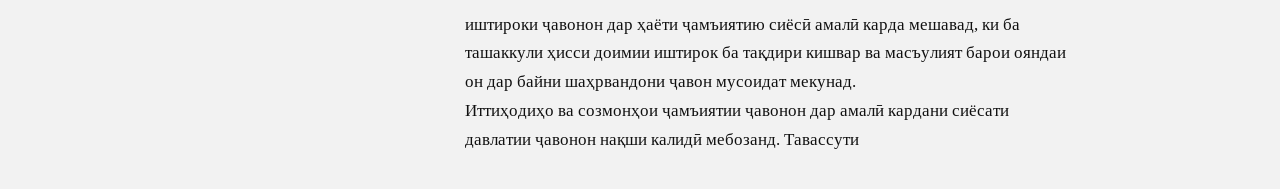иштироки ҷавонон дар ҳаёти ҷамъиятию сиёсӣ амалӣ карда мешавад, ки ба ташаккули ҳисси доимии иштирок ба тақдири кишвар ва масъулият барои ояндаи он дар байни шаҳрвандони ҷавон мусоидат мекунад.
Иттиҳодиҳо ва созмонҳои ҷамъиятии ҷавонон дар амалӣ кардани сиёсати давлатии ҷавонон нақши калидӣ мебозанд. Тавассути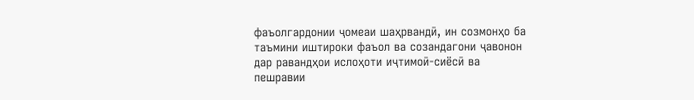фаъолгардонии ҷомеаи шаҳрвандӣ, ин созмонҳо ба таъмини иштироки фаъол ва созандагони ҷавонон дар равандҳои ислоҳоти иҷтимоӣ-сиёсӣ ва пешравии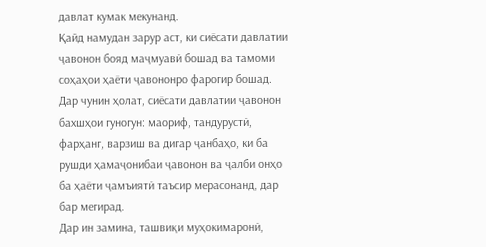давлат кумак мекунанд.
Қайд намудан зарур аст, ки сиёсати давлатии ҷавонон бояд маҷмуавӣ бошад ва тамоми соҳаҳои ҳаёти ҷавононро фарогир бошад. Дар чунин ҳолат, сиёсати давлатии ҷавонон бахшҳои гуногун: маориф, тандурустӣ, фарҳанг, варзиш ва дигар ҷанбаҳо, ки ба рушди ҳамаҷонибаи ҷавонон ва ҷалби онҳо ба ҳаёти ҷамъиятӣ таъсир мерасонанд, дар бар мегирад.
Дар ин замина, ташвиқи муҳокимаронӣ,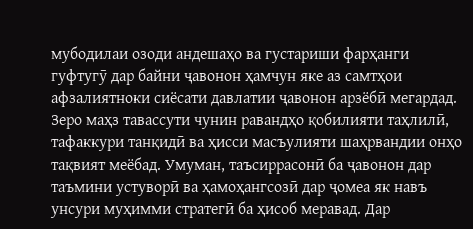мубодилаи озоди андешаҳо ва густариши фарҳанги гуфтугӯ дар байни ҷавонон ҳамчун яке аз самтҳои афзалиятноки сиёсати давлатии ҷавонон арзёбӣ мегардад. Зеро маҳз тавассути чунин равандҳо қобилияти таҳлилӣ, тафаккури танқидӣ ва ҳисси масъулияти шаҳрвандии онҳо тақвият меёбад. Умуман, таъсиррасонӣ ба ҷавонон дар таъмини устуворӣ ва ҳамоҳангсозӣ дар ҷомеа як навъ унсури муҳимми стратегӣ ба ҳисоб меравад. Дар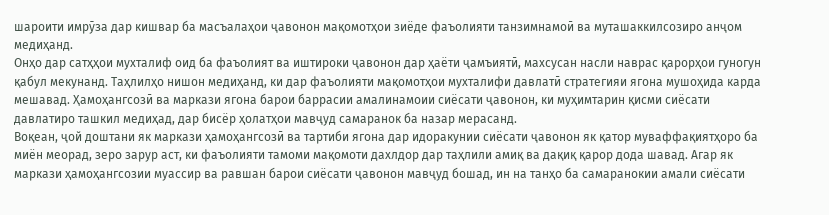шароити имрӯза дар кишвар ба масъалаҳои ҷавонон мақомотҳои зиёде фаъолияти танзимнамоӣ ва муташаккилсозиро анҷом медиҳанд.
Онҳо дар сатҳҳои мухталиф оид ба фаъолият ва иштироки ҷавонон дар ҳаёти ҷамъиятӣ, махсусан насли наврас қарорҳои гуногун қабул мекунанд. Таҳлилҳо нишон медиҳанд, ки дар фаъолияти мақомотҳои мухталифи давлатӣ стратегияи ягона мушоҳида карда мешавад. Ҳамоҳангсозӣ ва маркази ягона барои баррасии амалинамоии сиёсати ҷавонон, ки муҳимтарин қисми сиёсати давлатиро ташкил медиҳад, дар бисёр ҳолатҳои мавҷуд самаранок ба назар мерасанд.
Воқеан, ҷой доштани як маркази ҳамоҳангсозӣ ва тартиби ягона дар идоракунии сиёсати ҷавонон як қатор муваффақиятҳоро ба миён меорад, зеро зарур аст, ки фаъолияти тамоми мақомоти дахлдор дар таҳлили амиқ ва дақиқ қарор дода шавад. Агар як маркази ҳамоҳангсозии муассир ва равшан барои сиёсати ҷавонон мавҷуд бошад, ин на танҳо ба самаранокии амали сиёсати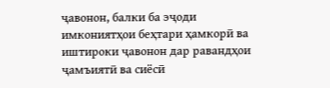ҷавонон, балки ба эҷоди имкониятҳои беҳтари ҳамкорӣ ва иштироки ҷавонон дар равандҳои ҷамъиятӣ ва сиёсӣ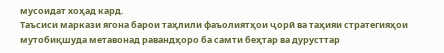мусоидат хоҳад кард.
Таъсиси маркази ягона барои таҳлили фаъолиятҳои ҷорӣ ва таҳияи стратегияҳои мутобиқшуда метавонад равандҳоро ба самти беҳтар ва дурусттар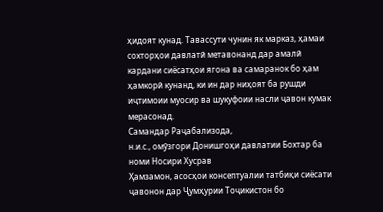ҳидоят кунад. Тавассути чунин як марказ, ҳамаи сохторҳои давлатӣ метавонанд дар амалӣ кардани сиёсатҳои ягона ва самаранок бо ҳам ҳамкорӣ кунанд, ки ин дар ниҳоят ба рушди иҷтимоии муосир ва шукуфоии насли ҷавон кумак мерасонад.
Самандар Раҷабализода,
н.и.с., омӯзгори Донишгоҳи давлатии Бохтар ба номи Носири Хусрав
Ҳамзамон, асосҳои консептуалии татбиқи сиёсати ҷавонон дар Ҷумҳурии Тоҷикистон бо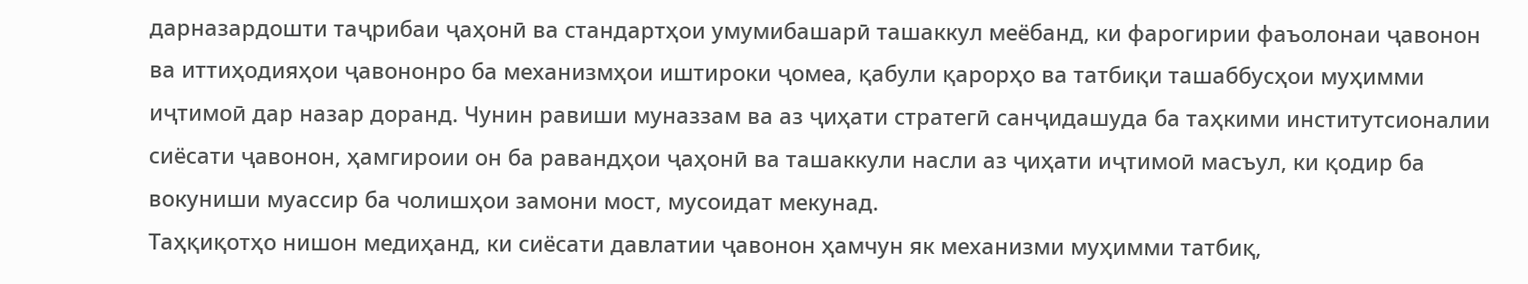дарназардошти таҷрибаи ҷаҳонӣ ва стандартҳои умумибашарӣ ташаккул меёбанд, ки фарогирии фаъолонаи ҷавонон ва иттиҳодияҳои ҷавононро ба механизмҳои иштироки ҷомеа, қабули қарорҳо ва татбиқи ташаббусҳои муҳимми иҷтимоӣ дар назар доранд. Чунин равиши муназзам ва аз ҷиҳати стратегӣ санҷидашуда ба таҳкими институтсионалии сиёсати ҷавонон, ҳамгироии он ба равандҳои ҷаҳонӣ ва ташаккули насли аз ҷиҳати иҷтимоӣ масъул, ки қодир ба вокуниши муассир ба чолишҳои замони мост, мусоидат мекунад.
Таҳқиқотҳо нишон медиҳанд, ки сиёсати давлатии ҷавонон ҳамчун як механизми муҳимми татбиқ,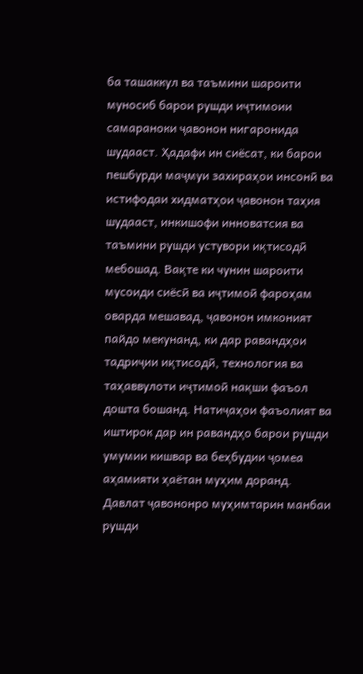ба ташаккул ва таъмини шароити муносиб барои рушди иҷтимоии самараноки ҷавонон нигаронида шудааст. Ҳадафи ин сиёсат, ки барои пешбурди маҷмуи захираҳои инсонӣ ва истифодаи хидматҳои ҷавонон таҳия шудааст, инкишофи инноватсия ва таъмини рушди устувори иқтисодӣ мебошад. Вақте ки чунин шароити мусоиди сиёсӣ ва иҷтимоӣ фароҳам оварда мешавад, ҷавонон имконият пайдо мекунанд, ки дар равандҳои тадриҷии иқтисодӣ, технология ва таҳаввулоти иҷтимоӣ нақши фаъол дошта бошанд. Натиҷаҳои фаъолият ва иштирок дар ин равандҳо барои рушди умумии кишвар ва беҳбудии ҷомеа аҳамияти ҳаётан муҳим доранд.
Давлат ҷавононро муҳимтарин манбаи рушди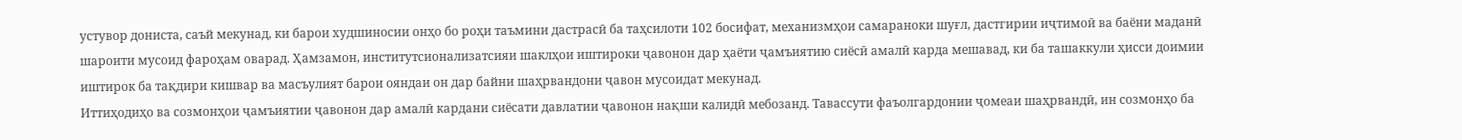устувор дониста, саъй мекунад, ки барои худшиносии онҳо бо роҳи таъмини дастрасӣ ба таҳсилоти 102 босифат, механизмҳои самараноки шуғл, дастгирии иҷтимоӣ ва баёни маданӣ шароити мусоид фароҳам оварад. Ҳамзамон, институтсионализатсияи шаклҳои иштироки ҷавонон дар ҳаёти ҷамъиятию сиёсӣ амалӣ карда мешавад, ки ба ташаккули ҳисси доимии иштирок ба тақдири кишвар ва масъулият барои ояндаи он дар байни шаҳрвандони ҷавон мусоидат мекунад.
Иттиҳодиҳо ва созмонҳои ҷамъиятии ҷавонон дар амалӣ кардани сиёсати давлатии ҷавонон нақши калидӣ мебозанд. Тавассути фаъолгардонии ҷомеаи шаҳрвандӣ, ин созмонҳо ба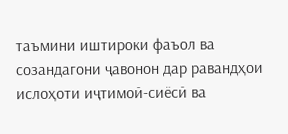таъмини иштироки фаъол ва созандагони ҷавонон дар равандҳои ислоҳоти иҷтимоӣ-сиёсӣ ва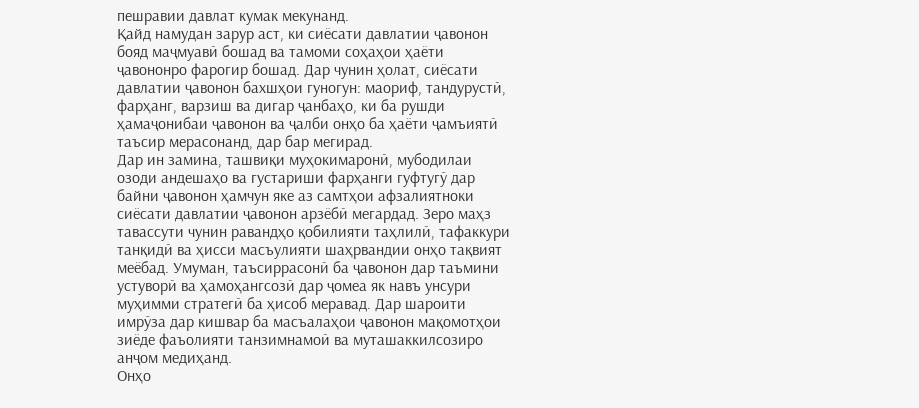пешравии давлат кумак мекунанд.
Қайд намудан зарур аст, ки сиёсати давлатии ҷавонон бояд маҷмуавӣ бошад ва тамоми соҳаҳои ҳаёти ҷавононро фарогир бошад. Дар чунин ҳолат, сиёсати давлатии ҷавонон бахшҳои гуногун: маориф, тандурустӣ, фарҳанг, варзиш ва дигар ҷанбаҳо, ки ба рушди ҳамаҷонибаи ҷавонон ва ҷалби онҳо ба ҳаёти ҷамъиятӣ таъсир мерасонанд, дар бар мегирад.
Дар ин замина, ташвиқи муҳокимаронӣ, мубодилаи озоди андешаҳо ва густариши фарҳанги гуфтугӯ дар байни ҷавонон ҳамчун яке аз самтҳои афзалиятноки сиёсати давлатии ҷавонон арзёбӣ мегардад. Зеро маҳз тавассути чунин равандҳо қобилияти таҳлилӣ, тафаккури танқидӣ ва ҳисси масъулияти шаҳрвандии онҳо тақвият меёбад. Умуман, таъсиррасонӣ ба ҷавонон дар таъмини устуворӣ ва ҳамоҳангсозӣ дар ҷомеа як навъ унсури муҳимми стратегӣ ба ҳисоб меравад. Дар шароити имрӯза дар кишвар ба масъалаҳои ҷавонон мақомотҳои зиёде фаъолияти танзимнамоӣ ва муташаккилсозиро анҷом медиҳанд.
Онҳо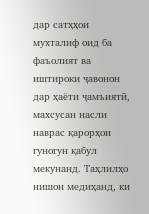дар сатҳҳои мухталиф оид ба фаъолият ва иштироки ҷавонон дар ҳаёти ҷамъиятӣ, махсусан насли наврас қарорҳои гуногун қабул мекунанд. Таҳлилҳо нишон медиҳанд, ки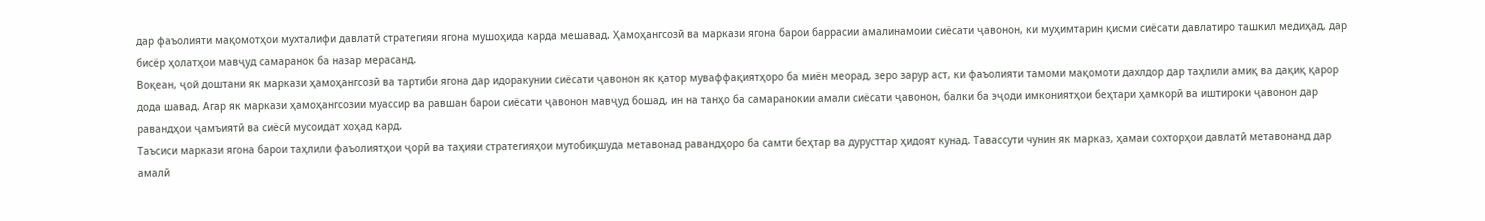дар фаъолияти мақомотҳои мухталифи давлатӣ стратегияи ягона мушоҳида карда мешавад. Ҳамоҳангсозӣ ва маркази ягона барои баррасии амалинамоии сиёсати ҷавонон, ки муҳимтарин қисми сиёсати давлатиро ташкил медиҳад, дар бисёр ҳолатҳои мавҷуд самаранок ба назар мерасанд.
Воқеан, ҷой доштани як маркази ҳамоҳангсозӣ ва тартиби ягона дар идоракунии сиёсати ҷавонон як қатор муваффақиятҳоро ба миён меорад, зеро зарур аст, ки фаъолияти тамоми мақомоти дахлдор дар таҳлили амиқ ва дақиқ қарор дода шавад. Агар як маркази ҳамоҳангсозии муассир ва равшан барои сиёсати ҷавонон мавҷуд бошад, ин на танҳо ба самаранокии амали сиёсати ҷавонон, балки ба эҷоди имкониятҳои беҳтари ҳамкорӣ ва иштироки ҷавонон дар равандҳои ҷамъиятӣ ва сиёсӣ мусоидат хоҳад кард.
Таъсиси маркази ягона барои таҳлили фаъолиятҳои ҷорӣ ва таҳияи стратегияҳои мутобиқшуда метавонад равандҳоро ба самти беҳтар ва дурусттар ҳидоят кунад. Тавассути чунин як марказ, ҳамаи сохторҳои давлатӣ метавонанд дар амалӣ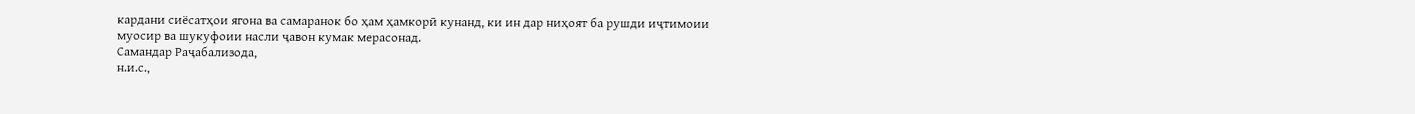кардани сиёсатҳои ягона ва самаранок бо ҳам ҳамкорӣ кунанд, ки ин дар ниҳоят ба рушди иҷтимоии муосир ва шукуфоии насли ҷавон кумак мерасонад.
Самандар Раҷабализода,
н.и.с.,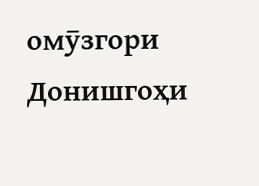омӯзгори Донишгоҳи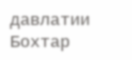давлатии Бохтар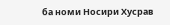ба номи Носири Хусрав